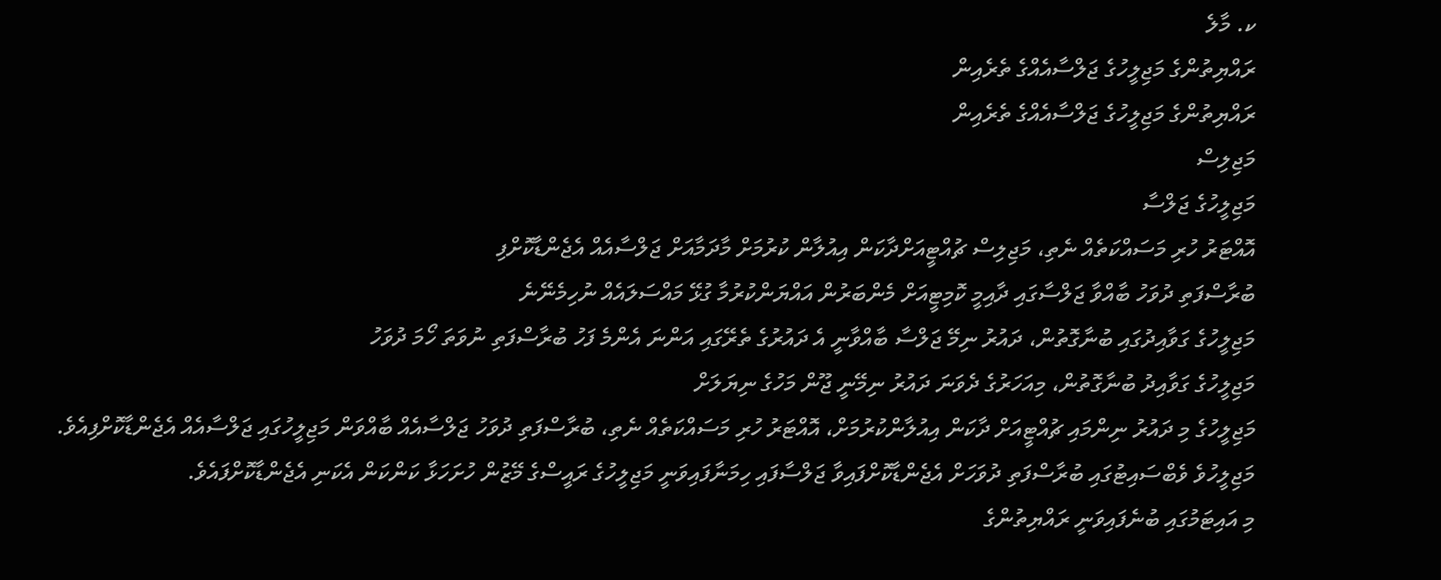ކ. މާލެ
ރައްޔިތުންގެ މަޖިލީހުގެ ޖަލްސާއެއްގެ ތެރެއިން
ރައްޔިތުންގެ މަޖިލީހުގެ ޖަލްސާއެއްގެ ތެރެއިން
މަޖިލިސް
މަޖިލީހުގެ ޖަލްސާ
އޮއްޓަރު ހުރި މަސައްކަތެއް ނެތި، މަޖިލިސް ޗުއްޓީއަށްދާކަން އިއުލާން ކުރުމަށް މާދަމާއަށް ޖަލްސާއެއް އެޖެންޑާކޮށްފި
ބުރާސްފަތި ދުވަހު ބާއްވާ ޖަލްސާގައި ދާއިމީ ކޮމިޓީއަށް މެންބަރުން އައްޔަންކުރުމާ ގުޅޭ މައްސަލައެއް ނުހިމެނޭނެ
މަޖިލީހުގެ ގަވާއިދުގައި ބުނާގޮތުން، ދައުރު ނިމޭ ޖަލްސާ ބާއްވާނީ އެ ދައުރުގެ ތެރޭގައި އަންނަ އެންމެ ފަހު ބުރާސްފަތި ނުވަތަ ހޯމަ ދުވަހު
މަޖިލީހުގެ ގަވާއިދު ބުނާގޮތުން، މިއަހަރުގެ ދެވަނަ ދައުރު ނިމޭނީ ޖޫން މަހުގެ ނިޔަލަށް
މަޖިލީހުގެ މި ދައުރު ނިންމައި ޗުއްޓީއަށް ދާކަން އިއުލާންކުރުމަށް، އޮއްޓަރު ހުރި މަސައްކަތެއް ނެތި، ބުރާސްފަތި ދުވަހު ޖަލްސާއެއް ބާއްވަން މަޖިލީހުގައި ޖަލްސާއެއް އެޖެންޑާކޮށްފިއެވެ.
މަޖިލީހުވެ ވެބްސައިޓުގައި ބުރާސްފަތި ދުވަހަށް އެޖެންޑާކޮށްފައިވާ ޖަލްސާފައި ހިމަނާފައިވަނީ މަޖިލީހުގެ ރައީސްގެ މޭޒުން ހުށަހަޅާ ކަންކަން އެކަނި އެޖެންޑާކޮށްފައެވެ.
މި އައިޓަމުގައި ބުނެފައިވަނީ ރައްޔިތުންގެ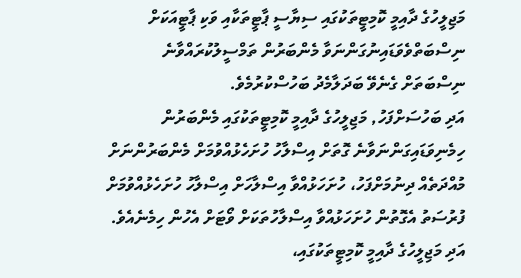މަޖިލީހުގެ ދާއިމީ ކޮމިޓީތަކުގައި ސިޔާސީ ޕާޓީތަކާއި ވަކި ޕާޓީއަކަށް ނިސްބަތްވެވަޑައިނުގަންނަވާ މެންބަރުން ތަމްސީލުކުރައްވާނެ ނިސްބަތަށް ގެނެވޭ ބަދަލާމެދު ބަހުސްކުރުމެވެ.
އަދި ބަހުސަށްފަހު, މަޖިލީހުގެ ދާއިމީ ކޮމިޓީތަކުގައި މެންބަރުން ހިމެނިވަޑައިގަންނަވާނެ ގޮތަށް އިސްލާހު ހުށަހެޅުއްވުމަށް މެންބަރުންނަށް މުއްދަތެއް ދިނުމަށްފަހު، ހުށަހަޅުއްވާ އިސްލާހަށް އިސްލާހު ހުށަހެޅުއްވުމަށް ފުރުސަތު އެގޮތުން ހުށަހަޅުއްވާ އިސްލާހުތަކަށް ވޯޓަށް އެހުން ހިމެނެއެވެ.
އަދި މަޖިލީހުގެ ދާއިމީ ކޮމިޓީތަކުގައި،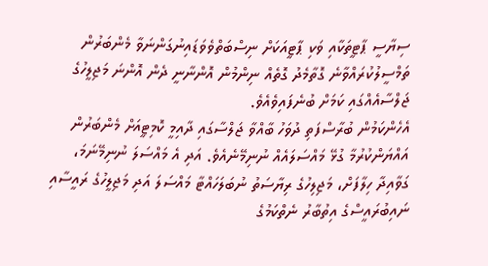ސިޔާސީ ޕާޓީތަކާއި ވަކި ޕާޓީއަކަށް ނިސްބަތްވެވަޑައިނުގަންނަވާ މެންބަރުން ތަމްސީލުކުރައްވާނެ ގޮތާމެދު ގޮތެއް ނިންމުން އޮންނާނީ ދެން އޮންނަ މަޖިލީހުގެ ޖަލްސާއެއްގައި ކަމަށް ބުނެފައިވެއެވެ.
އެހެންކަމުން ބުރާސްފަތި ދުވަހު ބާއްވާ ޖަލްސާގައި ދާއިމީ ކޮމިޓީއަށް މެންބަރުން އައްޔަންކުރުމާ ގުޅޭ މައްސަލައެއް ނުނިމޭނެއެވެ. އަދި އެ މައްސަލަ ނުނިމޭނަމަ، ގަވާއިދާ ހިލާފަށް، މަޖިލިހުގެ ރިޔާސަތު ނުބަލަހައްޓާ މައްސަލަ އަދި މަޖިލީހުގެ ރައީސާއި ނައިބުރައީސްގެ އިތުބާރު ނެތްކަމުގެ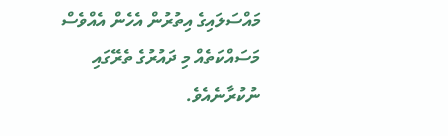މައްސަލައިގެ އިތުރުން އެހެން އެއްވެސް މަސައްކަތެއް މި ދައުރުގެ ތެރޭގައި ނުކުރާނެއެވެ.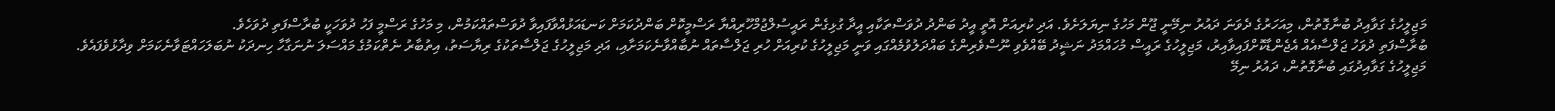މަޖިލީހުގެ ގަވާއިދު ބުނާގޮތުން، މިއަހަރުގެ ދެވަނަ ދައުރު ނިމޭނީ ޖޫން މަހުގެ ނިޔަލަށެވެ. އަދި ކުރިއަށް އޮތީ އީދު ބަންދު ދުވަސްތަކާއި އީދާ ގުޅިގެން ރައީސުލްޖުމްހޫރިއްޔާ ރަސްމީކޮށް ބަންދުކަމަށް ކަނޑައަޅުއްވާފައިވާ ދުވަސްތައްކަމުން، މި މަހުގެ ރަސްމީ ފަހު ދުވަހަކީ ބުރާސްފަތި ދުވަހެވެ.
ބުރާސްފަތި ދުވަހު ޖަލްސާއެއް އެޖެންޑާކޮށްފައިވާއިރު، މަޖިލީހުގެ ރައީސް މުހައްމަދު ނަޝީދު ބޭއްވެވި ނޫސްވެރިންގެ ބައްދަލުވުމެއްގައި ވަނީ މަޖިލީހުގެ ކުރިއަށް ހުރި ޖަލްސާތައް ނުބާއްވާނެކަމަށާއި، އަދި މަޖިލީހުގެ ޖަލްސާތަކުގެ ރިޔާސަތު، އިތުބާރު ނެތްކަމުގެ މައްސަލަ ނުނަގާހާ ހިނދަކު ނުބަލަހައްޓަވާނެކަމަށް ވިދާޅުވެފައެވެ.
މަޖިލީހުގެ ގަވާއިދުގައި ބުނާގޮތުން، ދައުރު ނިމޭ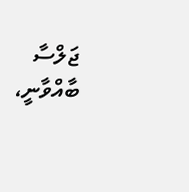ޖަލްސާ ބާއްވާނީ،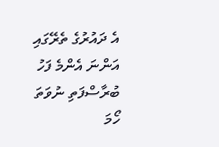އެ ދައުރުގެ ތެރޭގައި އަންނަ އެންމެ ފަހު ބުރާސްފަތި ނުވަތަ ހޯމަ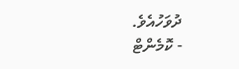ދުވަހުއެވެ.
- ކޮމެންޓް